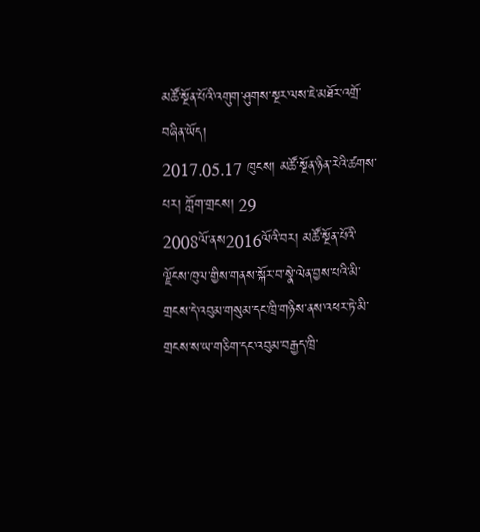མཚོ་སྔོན་པོའི་འགུག་ཤུགས་སྔར་ལས་ཇེ་མཐོར་འགྲོ་བཞིན་ཡོད།
2017.05.17 ཁུངས། མཚོ་སྔོན་ཉིན་རེའི་ཚགས་པར། ཀློག་གྲངས། 29
2008ལོ་ནས2016ལོའི་བར། མཚོ་སྔོན་པོའི་ལྗོངས་ཁུལ་གྱིས་གནས་སྐོར་བ་སྣེ་ལེན་བྱས་པའི་མི་གྲངས་དེ་འབུམ་གསུམ་དང་ཁྲི་གཉིས་ནས་འཕར་ཏེ་མི་གྲངས་ས་ཡ་གཅིག་དང་འབུམ་བརྒྱད་ཁྲི་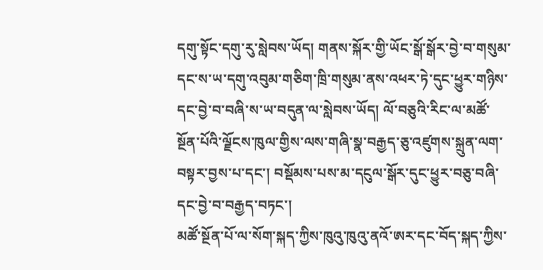དགུ་སྟོང་དགུ་རུ་སླེབས་ཡོད། གནས་སྐོར་གྱི་ཡོང་སྒོ་སྒོར་བྱེ་བ་གསུམ་དང་ས་ཡ་དགུ་འབུམ་གཅིག་ཁྲི་གསུམ་ནས་འཕར་ཏེ་དུང་ཕྱུར་གཉིས་དང་བྱེ་བ་བཞི་ས་ཡ་བདུན་ལ་སླེབས་ཡོད། ལོ་བཅུའི་རིང་ལ་མཚོ་སྔོན་པོའི་ལྗོངས་ཁུལ་གྱིས་ལས་གཞི་སྣ་བརྒྱད་ཅུ་འཛུགས་སྐྲུན་ལག་བསྟར་བྱས་པ་དང་། བསྡོམས་པས་མ་དངུལ་སྒོར་དུང་ཕྱུར་བཅུ་བཞི་དང་བྱེ་བ་བརྒྱད་བཏང་།
མཚོ་སྔོན་པོ་ལ་སོག་སྐད་ཀྱིས་ཁུའུ་ཁུའུ་ནའོ་ཨར་དང་བོད་སྐད་ཀྱིས་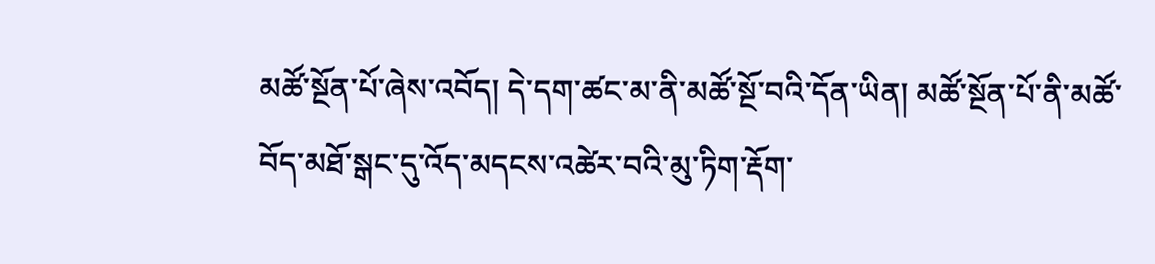མཚོ་སྔོན་པོ་ཞེས་འབོད། དེ་དག་ཚང་མ་ནི་མཚོ་སྔོ་བའི་དོན་ཡིན། མཚོ་སྔོན་པོ་ནི་མཚོ་བོད་མཐོ་སྒང་དུ་འོད་མདངས་འཚེར་བའི་མུ་ཏིག་རྡོག་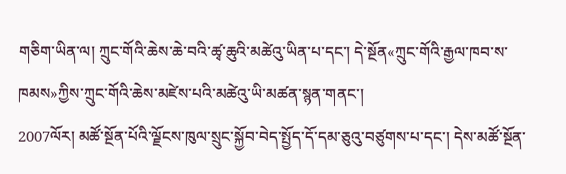གཅིག་ཡིན་ལ། ཀྲུང་གོའི་ཆེས་ཆེ་བའི་ཚྭ་ཆུའི་མཚེའུ་ཡིན་པ་དང་། དེ་སྔོན«ཀྲུང་གོའི་རྒྱལ་ཁབ་ས་ཁམས»ཀྱིས་ཀྲུང་གོའི་ཆེས་མཛེས་པའི་མཚེའུ་ཡི་མཚན་སྙན་གནང་།
2007ལོར། མཚོ་སྔོན་པོའི་ལྗོངས་ཁུལ་སྲུང་སྐྱོབ་བེད་སྤྱོད་དོ་དམ་ཅུའུ་བཙུགས་པ་དང་། དེས་མཚོ་སྔོན་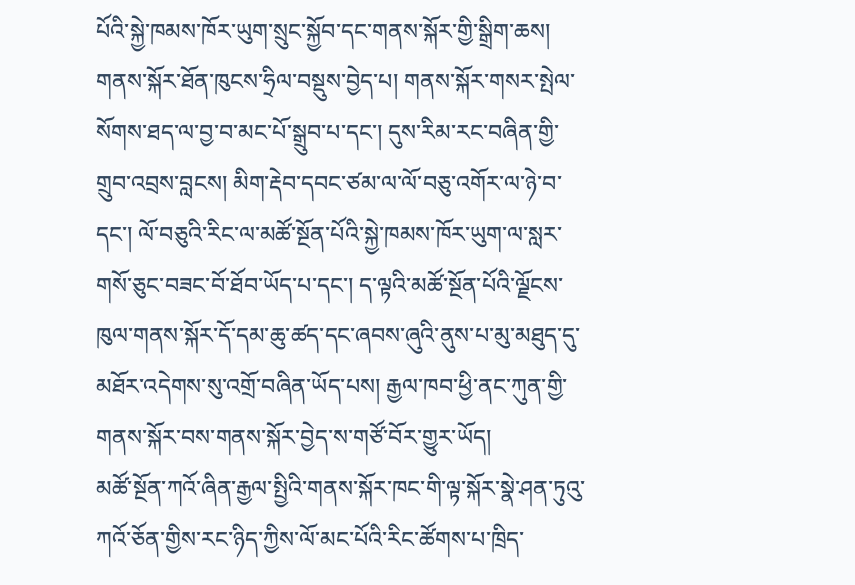པོའི་སྐྱེ་ཁམས་ཁོར་ཡུག་སྲུང་སྐྱོབ་དང་གནས་སྐོར་གྱི་སྒྲིག་ཆས། གནས་སྐོར་ཐོན་ཁུངས་ཧྲིལ་བསྡུས་བྱེད་པ། གནས་སྐོར་གསར་སྤེལ་སོགས་ཐད་ལ་བྱ་བ་མང་པོ་སྒྲུབ་པ་དང་། དུས་རིམ་རང་བཞིན་གྱི་གྲུབ་འབྲས་བླངས། མིག་རྡེབ་དབང་ཙམ་ལ་ལོ་བཅུ་འགོར་ལ་ཉེ་བ་དང་། ལོ་བཅུའི་རིང་ལ་མཚོ་སྔོན་པོའི་སྐྱེ་ཁམས་ཁོར་ཡུག་ལ་སླར་གསོ་ཅུང་བཟང་བོ་ཐོབ་ཡོད་པ་དང་། ད་ལྟའི་མཚོ་སྔོན་པོའི་ལྗོངས་ཁུལ་གནས་སྐོར་དོ་དམ་ཆུ་ཚད་དང་ཞབས་ཞུའི་ནུས་པ་མུ་མཐུད་དུ་མཐོར་འདེགས་སུ་འགྲོ་བཞིན་ཡོད་པས། རྒྱལ་ཁབ་ཕྱི་ནང་ཀུན་གྱི་གནས་སྐོར་བས་གནས་སྐོར་བྱེད་ས་གཙོ་བོར་གྱུར་ཡོད།
མཚོ་སྔོན་ཀའོ་ཞིན་རྒྱལ་སྤྱིའི་གནས་སྐོར་ཁང་གི་ལྟ་སྐོར་སྣེ་ཤན་ཏུའུ་ཀའོ་ཅོན་གྱིས་རང་ཉིད་ཀྱིས་ལོ་མང་པོའི་རིང་ཚོགས་པ་ཁྲིད་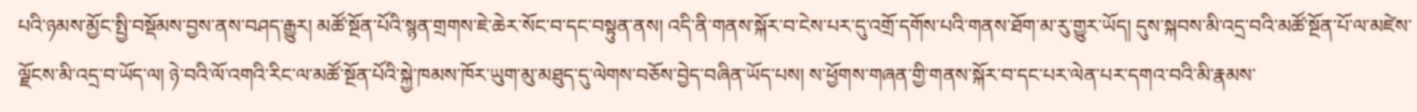པའི་ཉམས་མྱོང་སྤྱི་བསྡོམས་བྱས་ནས་བཤད་རྒྱུར། མཚོ་སྔོན་པོའི་སྙན་གྲགས་ཇེ་ཆེར་སོང་བ་དང་བསྟུན་ནས། འདི་ནི་གནས་སྐོར་བ་ངེས་པར་དུ་འགྲོ་དགོས་པའི་གནས་ཐོག་མ་རུ་གྱུར་ཡོད། དུས་སྐབས་མི་འདྲ་བའི་མཚོ་སྔོན་པོ་ལ་མཛེས་ལྗོངས་མི་འདྲ་བ་ཡོད་ལ། ཉེ་བའི་ལོ་འགའི་རིང་ལ་མཚོ་སྔོན་པོའི་སྐྱེ་ཁམས་ཁོར་ཡུག་མུ་མཐུད་དུ་ལེགས་བཅོས་བྱེད་བཞིན་ཡོད་པས། ས་ཕྱོགས་གཞན་གྱི་གནས་སྐོར་བ་དང་པར་ལེན་པར་དགའ་བའི་མི་རྣམས་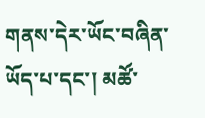གནས་དེར་ཡོང་བཞིན་ཡོད་པ་དང་། མཚོ་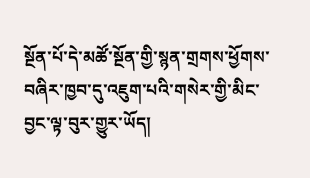སྔོན་པོ་དེ་མཚོ་སྔོན་གྱི་སྙན་གྲགས་ཕྱོགས་བཞིར་ཁྱབ་དུ་འཇུག་པའི་གསེར་གྱི་མིང་བྱང་ལྟ་བུར་གྱུར་ཡོད།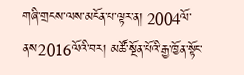གཞི་གྲངས་ལས་མངོན་པ་ལྟར་ན། 2004ལོ་ནས2016ལོའི་བར། མཚོ་སྔོན་པོའི་རྒྱ་ཁྱོན་སྟོང་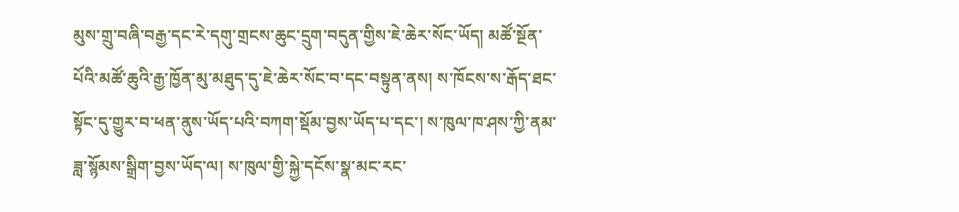མུས་གྲུ་བཞི་བརྒྱ་དང་རེ་དགུ་གྲངས་ཆུང་དྲུག་བདུན་གྱིས་ཇེ་ཆེར་སོང་ཡོད། མཚོ་སྔོན་པོའི་མཚོ་ཆུའི་རྒྱ་ཁྱོན་མུ་མཐུད་དུ་ཇེ་ཆེར་སོང་བ་དང་བསྟུན་ནས། ས་ཁོངས་ས་རྒོད་ཐང་སྟོང་དུ་གྱུར་བ་ཕན་ནུས་ཡོད་པའི་བཀག་སྡོམ་བྱས་ཡོད་པ་དང་། ས་ཁུལ་ཁ་ཤས་ཀྱི་ནམ་ཟླ་སྙོམས་སྒྲིག་བྱས་ཡོད་ལ། ས་ཁུལ་གྱི་སྐྱེ་དངོས་སྣ་མང་རང་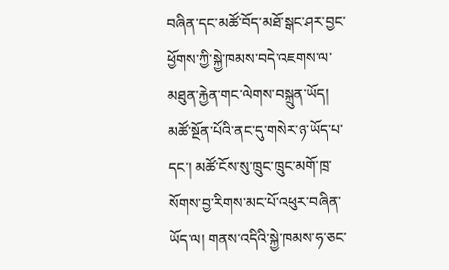བཞིན་དང་མཚོ་བོད་མཐོ་སྒང་ཤར་བྱང་ཕྱོགས་ཀྱི་སྐྱེ་ཁམས་བདེ་འཇགས་ལ་མཐུན་རྐྱེན་གང་ལེགས་བསྐྲུན་ཡོད།
མཚོ་སྔོན་པོའི་ནང་དུ་གསེར་ཉ་ཡོད་པ་དང་། མཚོ་ངོས་སུ་ཁྲུང་ཁྲུང་མགོ་ཁྲ་སོགས་བྱ་རིགས་མང་པོ་འཕུར་བཞིན་ཡོད་ལ། གནས་འདིའི་སྐྱེ་ཁམས་ཧ་ཅང་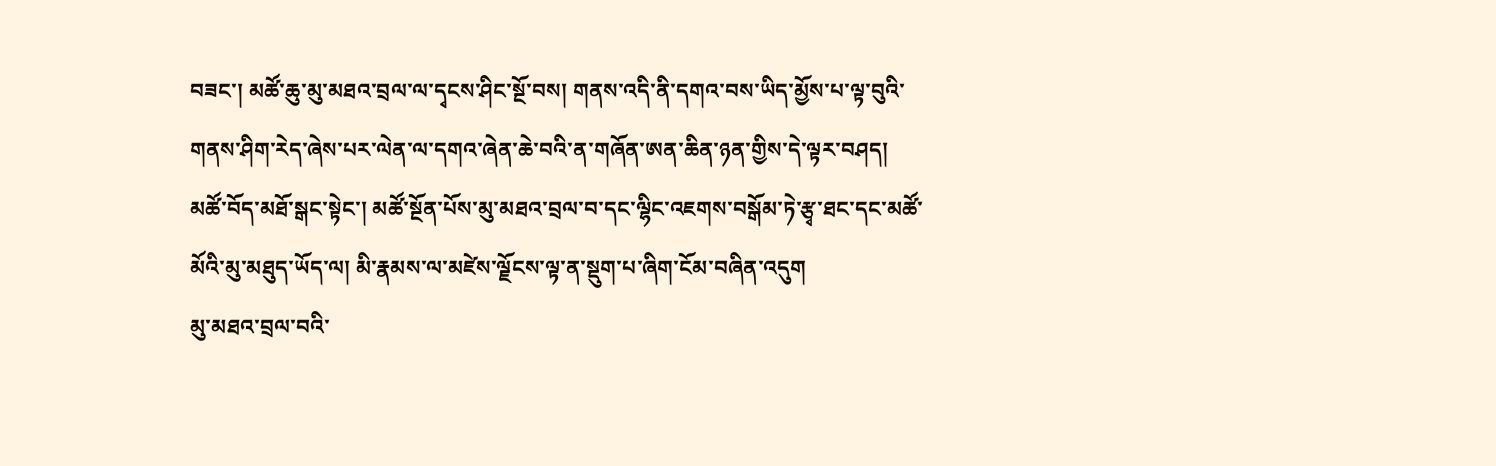བཟང་། མཚོ་ཆུ་མུ་མཐའ་བྲལ་ལ་དྭངས་ཤིང་སྔོ་བས། གནས་འདི་ནི་དགའ་བས་ཡིད་མྱོས་པ་ལྟ་བུའི་གནས་ཤིག་རེད་ཞེས་པར་ལེན་ལ་དགའ་ཞེན་ཆེ་བའི་ན་གཞོན་ཨན་ཆིན་ཉན་གྱིས་དེ་ལྟར་བཤད།
མཚོ་བོད་མཐོ་སྒང་སྟེང་། མཚོ་སྔོན་པོས་མུ་མཐའ་བྲལ་བ་དང་ལྷིང་འཇགས་བསྒོམ་ཏེ་རྩྭ་ཐང་དང་མཚོ་མོའི་མུ་མཐུད་ཡོད་ལ། མི་རྣམས་ལ་མཛེས་ལྗོངས་ལྟ་ན་སྡུག་པ་ཞིག་ངོམ་བཞིན་འདུག
མུ་མཐའ་བྲལ་བའི་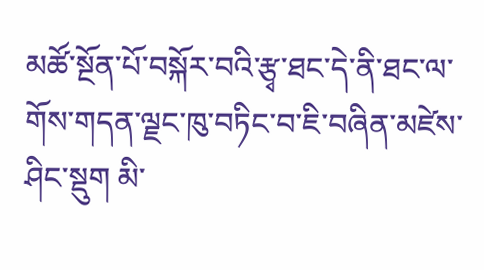མཚོ་སྔོན་པོ་བསྐོར་བའི་རྩྭ་ཐང་དེ་ནི་ཐང་ལ་གོས་གདན་ལྗང་ཁུ་བཏིང་བ་ཇི་བཞིན་མཛེས་ཤིང་སྡུག མི་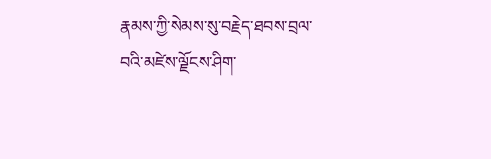རྣམས་ཀྱི་སེམས་སུ་བརྗེད་ཐབས་བྲལ་བའི་མཛེས་ལྗོངས་ཤིག་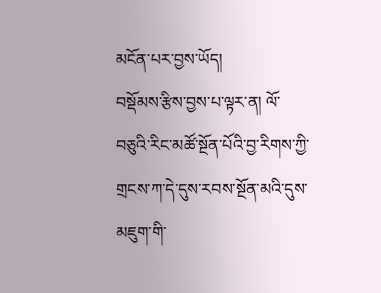མངོན་པར་བྱས་ཡོད།
བསྡོམས་རྩིས་བྱས་པ་ལྟར་ན། ལོ་བཅུའི་རིང་མཚོ་སྔོན་པོའི་བྱ་རིགས་ཀྱི་གྲངས་ཀ་དེ་དུས་རབས་སྔོན་མའི་དུས་མཇུག་གི་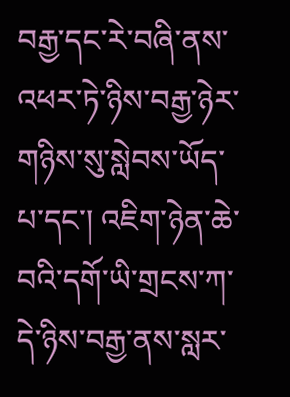བརྒྱ་དང་རེ་བཞི་ནས་འཕར་ཏེ་ཉིས་བརྒྱ་ཉེར་གཉིས་སུ་སླེབས་ཡོད་པ་དང་། འཇིག་ཉེན་ཆེ་བའི་དགོ་ཡི་གྲངས་ཀ་དེ་ཉིས་བརྒྱ་ནས་སླར་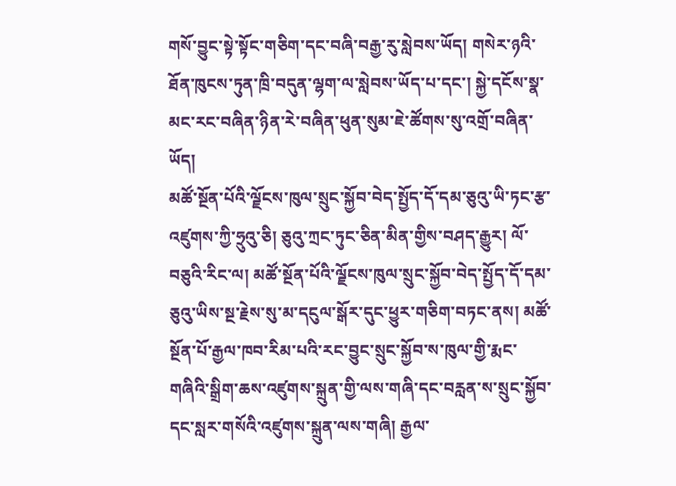གསོ་བྱུང་སྟེ་སྟོང་གཅིག་དང་བཞི་བརྒྱ་རུ་སླེབས་ཡོད། གསེར་ཉའི་ཐོན་ཁུངས་ཏུན་ཁྲི་བདུན་ལྷག་ལ་སླེབས་ཡོད་པ་དང་། སྐྱེ་དངོས་སྣ་མང་རང་བཞིན་ཉིན་རེ་བཞིན་ཕུན་སུམ་ཇེ་ཚོགས་སུ་འགྲོ་བཞིན་ཡོད།
མཚོ་སྔོན་པོའི་ལྗོངས་ཁུལ་སྲུང་སྐྱོབ་བེད་སྤྱོད་དོ་དམ་ཅུའུ་ཡི་ཏང་རྩ་འཛུགས་ཀྱི་ཧྲུའུ་ཅི། ཅུའུ་ཀྲང་ཏུང་ཅིན་མིན་གྱིས་བཤད་རྒྱུར། ལོ་བཅུའི་རིང་ལ། མཚོ་སྔོན་པོའི་ལྗོངས་ཁུལ་སྲུང་སྐྱོབ་བེད་སྤྱོད་དོ་དམ་ཅུའུ་ཡིས་སྔ་རྗེས་སུ་མ་དངུལ་སྒོར་དུང་ཕྱུར་གཅིག་བཏང་ནས། མཚོ་སྔོན་པོ་རྒྱལ་ཁབ་རིམ་པའི་རང་བྱུང་སྲུང་སྐྱོབ་ས་ཁུལ་གྱི་རྨང་གཞིའི་སྒྲིག་ཆས་འཛུགས་སྐྲུན་གྱི་ལས་གཞི་དང་བརླན་ས་སྲུང་སྐྱོབ་དང་སླར་གསོའི་འཛུགས་སྐྲུན་ལས་གཞི། རྒྱལ་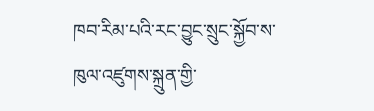ཁབ་རིམ་པའི་རང་བྱུང་སྲུང་སྐྱོབ་ས་ཁུལ་འཛུགས་སྐྲུན་གྱི་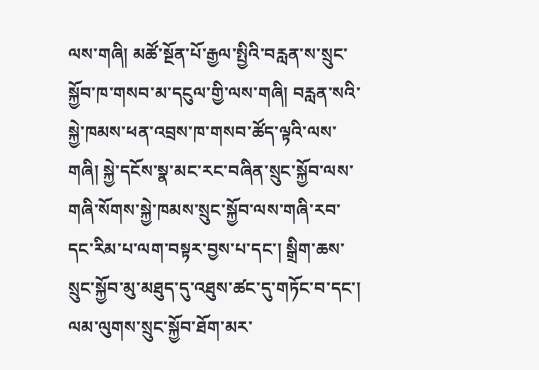ལས་གཞི། མཚོ་སྔོན་པོ་རྒྱལ་སྤྱིའི་བརླན་ས་སྲུང་སྐྱོབ་ཁ་གསབ་མ་དངུལ་གྱི་ལས་གཞི། བརླན་སའི་སྐྱེ་ཁམས་ཕན་འབྲས་ཁ་གསབ་ཚོད་ལྟའི་ལས་གཞི། སྐྱེ་དངོས་སྣ་མང་རང་བཞིན་སྲུང་སྐྱོབ་ལས་གཞི་སོགས་སྐྱེ་ཁམས་སྲུང་སྐྱོབ་ལས་གཞི་རབ་དང་རིམ་པ་ལག་བསྟར་བྱས་པ་དང་། སྒྲིག་ཆས་སྲུང་སྐྱོབ་མུ་མཐུད་དུ་འཐུས་ཚང་དུ་གཏོང་བ་དང་། ལམ་ལུགས་སྲུང་སྐྱོབ་ཐོག་མར་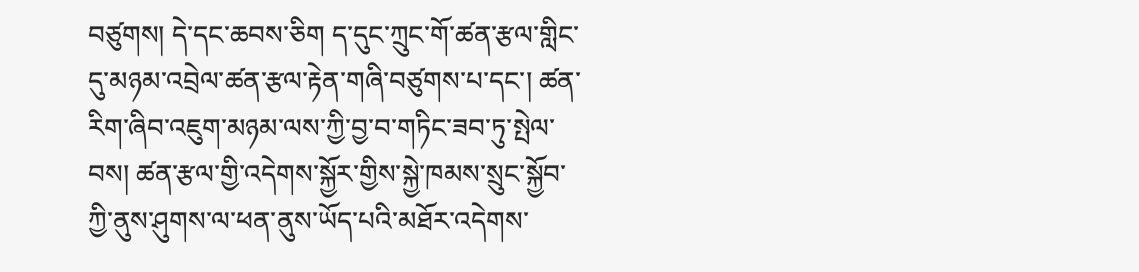བཙུགས། དེ་དང་ཆབས་ཅིག ད་དུང་ཀྲུང་གོ་ཚན་རྩལ་གླིང་དུ་མཉམ་འབྲེལ་ཚན་རྩལ་རྟེན་གཞི་བཙུགས་པ་དང་། ཚན་རིག་ཞིབ་འཇུག་མཉམ་ལས་ཀྱི་བྱ་བ་གཏིང་ཟབ་ཏུ་སྤེལ་བས། ཚན་རྩལ་གྱི་འདེགས་སྐྱོར་གྱིས་སྐྱེ་ཁམས་སྲུང་སྐྱོབ་ཀྱི་ནུས་ཤུགས་ལ་ཕན་ནུས་ཡོད་པའི་མཐོར་འདེགས་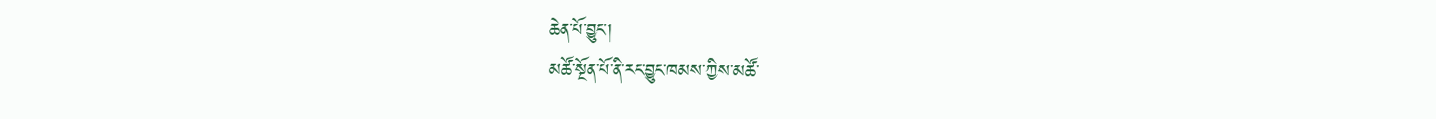ཆེན་པོ་བྱུང་།
མཚོ་སྔོན་པོ་ནི་རང་བྱུང་ཁམས་ཀྱིས་མཚོ་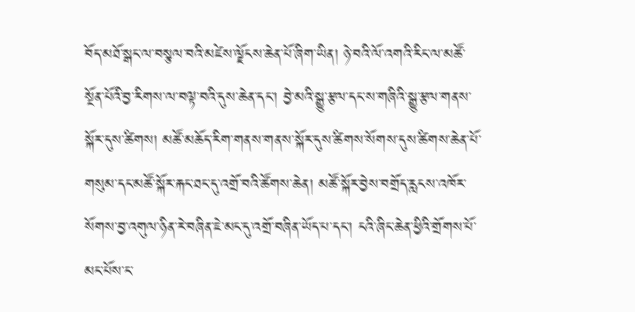བོད་མཐོ་སྒང་ལ་བསྩལ་བའི་མཛེས་ལྗོངས་ཆེན་པོ་ཞིག་ཡིན། ཉེ་བའི་ལོ་འགའི་རིང་ལ་མཚོ་སྔོན་པོའི་བྱ་རིགས་ལ་བལྟ་བའི་དུས་ཆེན་དང་། བྱེ་མའི་སྒྱུ་རྩལ་དང་ས་གཞིའི་སྒྱུ་རྩལ་གནས་སྐོར་དུས་ཚིགས། མཚོ་མཆོད་རིག་གནས་གནས་སྐོར་དུས་ཚིགས་སོགས་དུས་ཚིགས་ཆེན་པོ་གསུམ་དང་མཚོ་སྐོར་རྐང་ཐང་དུ་འགྲོ་བའི་ཚོགས་ཆེན། མཚོ་སྐོར་བྱེས་བགྲོད་རླངས་འཁོར་སོགས་བྱ་འགུལ་ཉིན་རེ་བཞིན་ཇེ་མང་དུ་འགྲོ་བཞིན་ཡོད་པ་དང་། ངའི་ཞིང་ཆེན་ཕྱིའི་གྲོགས་པོ་མང་པོས་ང་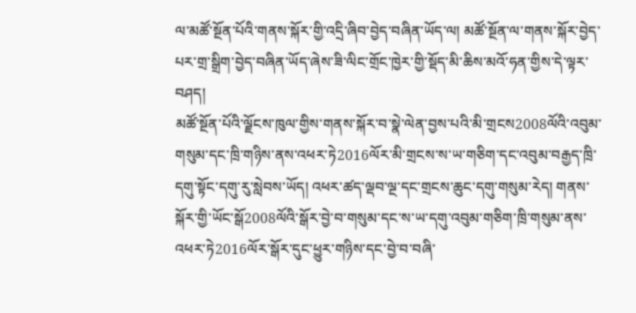ལ་མཚོ་སྔོན་པོའི་གནས་སྐོར་གྱི་འདྲི་ཞིབ་བྱེད་བཞིན་ཡོད་ལ། མཚོ་སྔོན་ལ་གནས་སྐོར་བྱེད་པར་གྲ་སྒྲིག་བྱེད་བཞིན་ཡོད་ཞེས་ཟི་ལིང་གྲོང་ཁྱེར་གྱི་སྡོད་མི་ཆིས་མའོ་ཧན་གྱིས་དེ་ལྟར་བཤད།
མཚོ་སྔོན་པོའི་ལྗོངས་ཁུལ་གྱིས་གནས་སྐོར་བ་སྣེ་ལེན་བྱས་པའི་མི་གྲངས2008ལོའི་འབུམ་གསུམ་དང་ཁྲི་གཉིས་ནས་འཕར་ཏེ2016ལོར་མི་གྲངས་ས་ཡ་གཅིག་དང་འབུམ་བརྒྱད་ཁྲི་དགུ་སྟོང་དགུ་རུ་སླེབས་ཡོད། འཕར་ཚད་ལྡབ་ལྔ་དང་གྲངས་ཆུང་དགུ་གསུམ་རེད། གནས་སྐོར་གྱི་ཡོང་སྒོ2008ལོའི་སྒོར་བྱེ་བ་གསུམ་དང་ས་ཡ་དགུ་འབུམ་གཅིག་ཁྲི་གསུམ་ནས་འཕར་ཏེ2016ལོར་སྒོར་དུང་ཕྱུར་གཉིས་དང་བྱེ་བ་བཞི་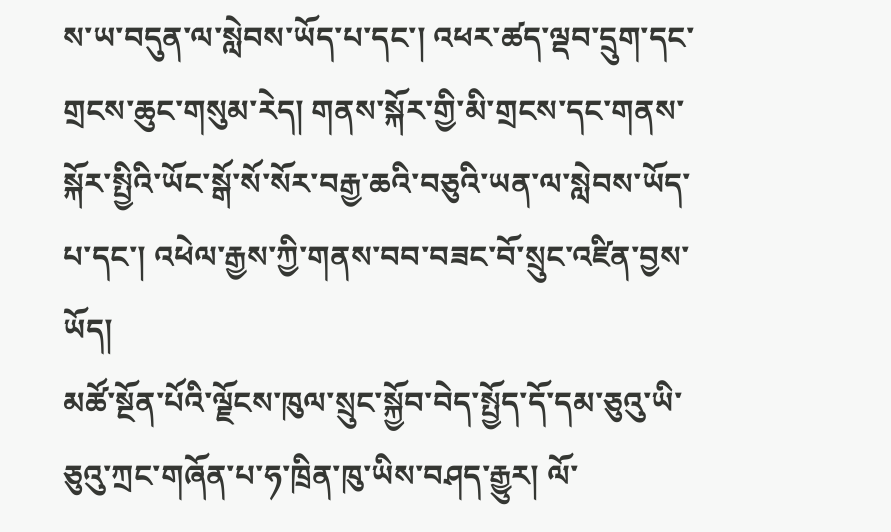ས་ཡ་བདུན་ལ་སླེབས་ཡོད་པ་དང་། འཕར་ཚད་ལྡབ་དྲུག་དང་གྲངས་ཆུང་གསུམ་རེད། གནས་སྐོར་གྱི་མི་གྲངས་དང་གནས་སྐོར་སྤྱིའི་ཡོང་སྒོ་སོ་སོར་བརྒྱ་ཆའི་བཅུའི་ཡན་ལ་སླེབས་ཡོད་པ་དང་། འཕེལ་རྒྱས་ཀྱི་གནས་བབ་བཟང་བོ་སྲུང་འཛིན་བྱས་ཡོད།
མཚོ་སྔོན་པོའི་ལྗོངས་ཁུལ་སྲུང་སྐྱོབ་བེད་སྤྱོད་དོ་དམ་ཅུའུ་ཡི་ཅུའུ་ཀྲང་གཞོན་པ་ཧ་ཁྲིན་ཁུ་ཡིས་བཤད་རྒྱུར། ལོ་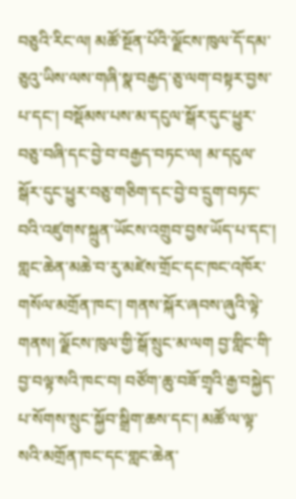བཅུའི་རིང་ལ། མཚོ་སྔོན་པོའི་ལྗོངས་ཁུལ་དོ་དམ་ཅུའུ་ཡིས་ལས་གཞི་སྣ་བརྒྱད་ཅུ་ལག་བསྟར་བྱས་པ་དང་། བསྡོམས་པས་མ་དངུལ་སྒོར་དུང་ཕྱུར་བཅུ་བཞི་དང་བྱེ་བ་བརྒྱད་བཏང་ལ། མ་དངུལ་སྒོར་དུང་ཕྱུར་བཅུ་གཅིག་དང་བྱེ་བ་དྲུག་བཏང་བའི་འཛུགས་སྐྲུན་ཡོངས་འགྲུབ་བྱས་ཡོད་པ་དང་། གླང་ཆེན་མཆེ་བ་རུ་མཛེས་གྲོང་དང་ཁང་འཁོར་གསོལ་མགྲོན་ཁང་། གནས་སྐོར་ཞབས་ཞུའི་ལྟེ་གནས། ལྗོངས་ཁུལ་གྱི་སྒོ་སྲུང་མ་ལག བྱ་གླིང་གི་བྱ་བལྟ་སའི་ཁང་བ། བཙོག་ཆུ་བཟོ་གྲྭའི་རྒྱ་བསྐྱེད་པ་སོགས་སྲུང་སྐྱོབ་སྒྲིག་ཆས་དང་། མཚོ་ལ་ལྟ་སའི་མགྲོན་ཁང་དང་གླང་ཆེན་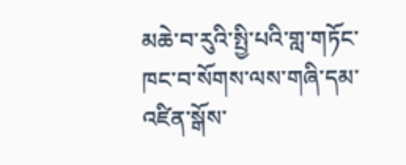མཆེ་བ་རུའི་སྤྱི་པའི་གླ་གཏོང་ཁང་བ་སོགས་ལས་གཞི་དམ་འཛིན་སྒོས་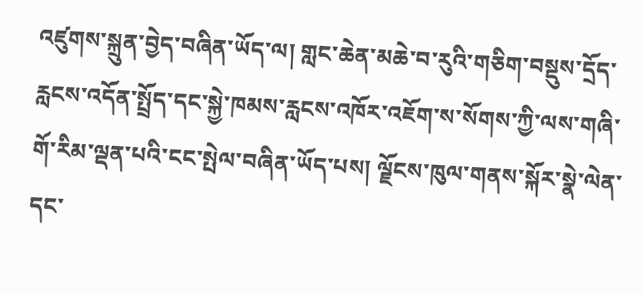འཛུགས་སྐྲུན་བྱེད་བཞིན་ཡོད་ལ། གླང་ཆེན་མཆེ་བ་རུའི་གཅིག་བསྡུས་དྲོད་རླངས་འདོན་སྤྲོད་དང་སྐྱེ་ཁམས་རླངས་འཁོར་འཇོག་ས་སོགས་ཀྱི་ལས་གཞི་གོ་རིམ་ལྡན་པའི་ངང་སྤེལ་བཞིན་ཡོད་པས། ལྗོངས་ཁུལ་གནས་སྐོར་སྣེ་ལེན་དང་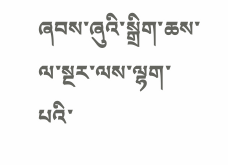ཞབས་ཞུའི་སྒྲིག་ཆས་ལ་སྔར་ལས་ལྷག་པའི་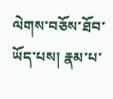ལེགས་བཅོས་ཐོབ་ཡོད་པས། རྣམ་པ་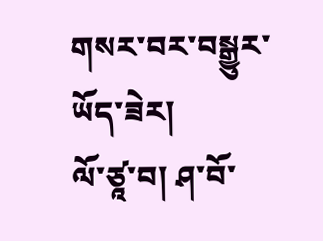གསར་བར་བསྒྱུར་ཡོད་ཟེར།
ལོ་ཙཱ་བ། ཤ་བོ་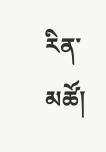རིན་མཚོ།